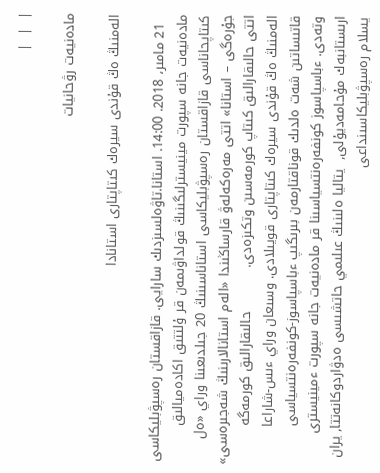|  |  |

مادەنيەت رۋحانيات

الەمنىڭ ەڭ قۇندى سيرەك كىتاپتارى استانادا

  21 مامىر، 2018. 14:00. استانا.تاۋەلسىزدىك سارايى. قازاقستان رەسپۋبليكاسى مادەنيەت جانە سپورت مينيسترلىگىنىڭ قولداۋىمەن قر ۇلتتىق اكادەميالىق كىتاپحاناسى قازاقستان رەسپۋبليكاسى استاناسىنىڭ 20 جىلدىعىنا وراي «ەل جۇرەگى – استانا» اتتى مەرەكەلەۋ قارساڭىندا «الەم استانالارىنىڭ شەجىرەسى» اتتى حالىقارالىق كىتاپ كورمەسىن وتكىزەدى.          حالىقارالىق كورمەگە الەمنىڭ ەڭ قۇندى سيرەك كىتاپتارى قويىلادى. وسىعان وراي ءىس-شاراعا قاتىساتىن شەت ەلدىك قوناقتارمەن بىرىگىپ ءباسپاسوز-كونفەرەنتسياسى وتەدى. ءباسپاسوز كونفەرەنتسياسىنا قر مادەنيەت جانە سپورت ءمينيسترى ارىستانبەك مۇحامەديۇلى,  يتاليا ەلىنىڭ عىلىمي حاتشىسى ەدۋاردوكانەتتا, يران يسلام رەسپۋبليكاسىنداعى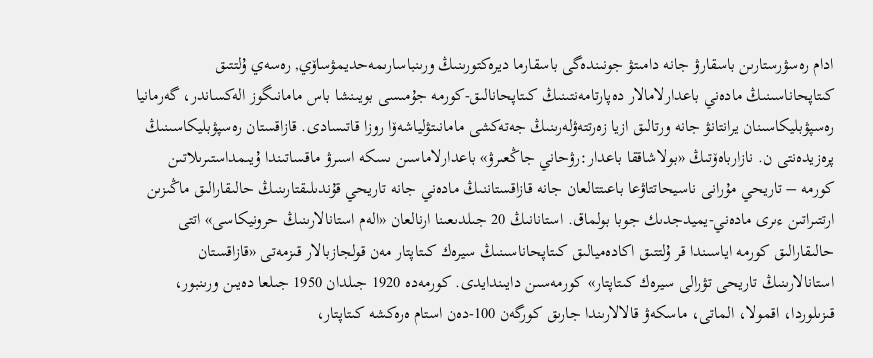ادام رەسۋرستارىن باسقارۋ جانە دامىتۋ جونىندەگى باسقارما ديرەكتورىنىڭ ورىنباسارىمەحديمۋساۆي, رەسەي ۇلتتىق كىتاپحاناسىنىڭ مادەني باعدارلامالار دەپارتامەنتىنىڭ كىتاپحانالىق-كورمە جۇمىسى بويىنشا باس مامانىگوز الەكساندر، گەرمانيا رەسپۋبليكاسىنان يرانتانۋ جانە ورتالىق ازيا زەرتتەۋلەرىنىڭ جەتەكشى مامانىتۋلياشەۆا روزا قاتىسادى. قازاقستان رەسپۋبليكاسىنىڭ پرەزيدەنتى ن. نازارباەۆتىڭ «بولاشاققا باعدار:رۋحاني جاڭعىرۋ» باعدارلاماسىن ىسكە اسىرۋ ماقساتىندا ۇيىمداستىرىلاتىن كورمە – تاريحي مۇرانى ناسيحاتتاۋعا باعىتتالعان جانە قازاقستاننىڭ مادەني جانە تاريحي قۇندىلىقتارىنىڭ حالىقارالىق ماڭىزىن ارتتىراتىن ءىرى مادەني-يميدجدىك جوبا بولماق. استانانىڭ 20 جىلدىعىنا ارنالعان «الەم استانالارىنىڭ حرونيكاسى» اتتى حالىقارالىق كورمە اياسىندا قر ۇلتتىق اكادەميالىق كىتاپحاناسىنىڭ سيرەك كىتاپتار مەن قولجازبالار قىزمەتى «قازاقستان استانالارىنىڭ تاريحى تۋرالى سيرەك كىتاپتار» كورمەسىن دايىندايدى. كورمەدە 1920 جىلدان 1950 جىلعا دەيىن ورىنبور، قىزىلوردا، اقمولا، الماتى، ماسكەۋ قالالارىندا جارىق كورگەن 100-دەن استام ەرەكشە كىتاپتار،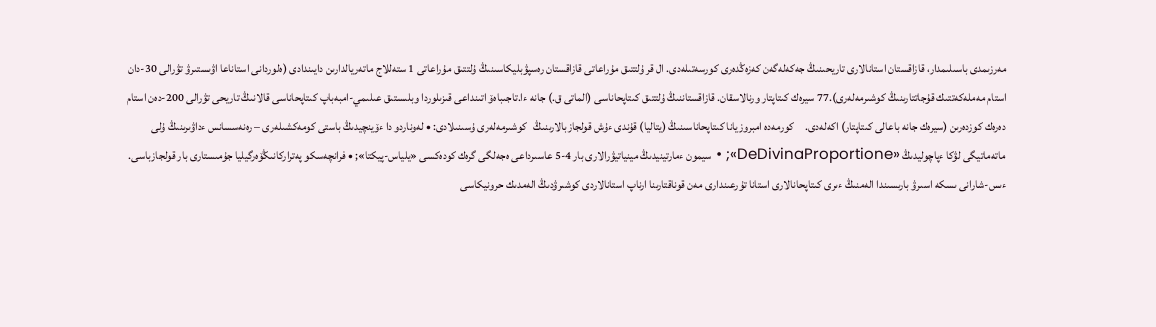مەرزىمدى باسىلىمدار، قازاقستان استانالارى تاريحىنىڭ جەكەلەگەن كەزەڭدەرى كورسەتىلەدى. ال قر ۇلتتىق مۇراعاتى قازاقستان رەسپۋبليكاسىنىڭ ۇلتتىق مۇراعاتى 1 ستەللاج ماتەريالدارىن دايىندادى (ەلوردانى استاناعا اۋىستىرۋ تۋرالى 30-دان استام مەملەكەتتىك قۇجاتتارىنىڭ كوشىرمەلەرى).77 سيرەك كىتاپتار ورنالاسقان. قازاقستاننىڭ ۇلتتىق كىتاپحاناسى (الماتى ق.) جانە ءا.تاجىباەۆ اتىنداعى قىزىلوردا وبلىستىق عىلىمي-امبەباپ كىتاپحاناسى قالانىڭ تاريحى تۋرالى 200-دەن استام دەرەك كوزدەرىن (سيرەك جانە باعالى كىتاپتار) اكەلەدى.     كورمەدە امبروزيانا كىتاپحاناسىنىڭ (يتاليا) قۇندى ءۇش قولجازبالارىنىڭ   كوشىرمەلەرى ۇسىنىلادى: • لەوناردو دا ءۆينچيدىڭ باستى كومەكشىلەرى – رەنەسسانس ءداۋىرىنىڭ ۇلى ماتەماتيگى لۋكا ءپاچوليدىڭ «DeDivinaProportione»; • سيمون ءمارتينيدىڭ مينياتيۋرالارى بار 4-5 عاسىرداعى ەجەلگى گرەك كودەكسى «يلياس-پيكتا»; • فرانچەسكو پەتراركانىڭۆەرگيليا جۇمىستارى بار قولجازباسى. ءىس-شارانى ىسكە اسىرۋ بارىسىندا الەمنىڭ ءىرى كىتاپحانالارى استانا تۇرعىندارى مەن قوناقتارىنا ارناپ استانالاردى كوشىرۋدىڭ الەمدىك حرونيكاسى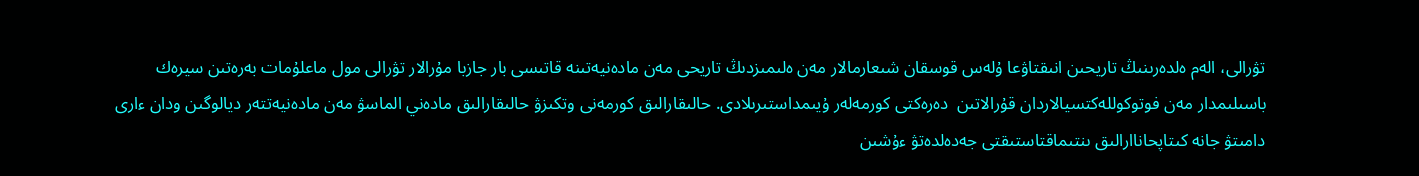تۋرالى، الەم ەلدەرىنىڭ تاريحىن انىقتاۋعا ۇلەس قوسقان شىعارمالار مەن ەلىمىزدىڭ تاريحى مەن مادەنيەتىنە قاتىسى بار جازبا مۇرالار تۋرالى مول ماعلۇمات بەرەتىن سيرەك باسىلىمدار مەن فوتوكوللەكتسيالاردان قۇرالاتىن  دەرەكتى كورمەلەر ۇيىمداستىرىلادى. حالىقارالىق كورمەنى وتكىزۋ حالىقارالىق مادەني الماسۋ مەن مادەنيەتتەر ديالوگىن ودان ءارى دامىتۋ جانە كىتاپحاناارالىق ىنتىماقتاستىقتى جەدەلدەتۋ ءۇشىن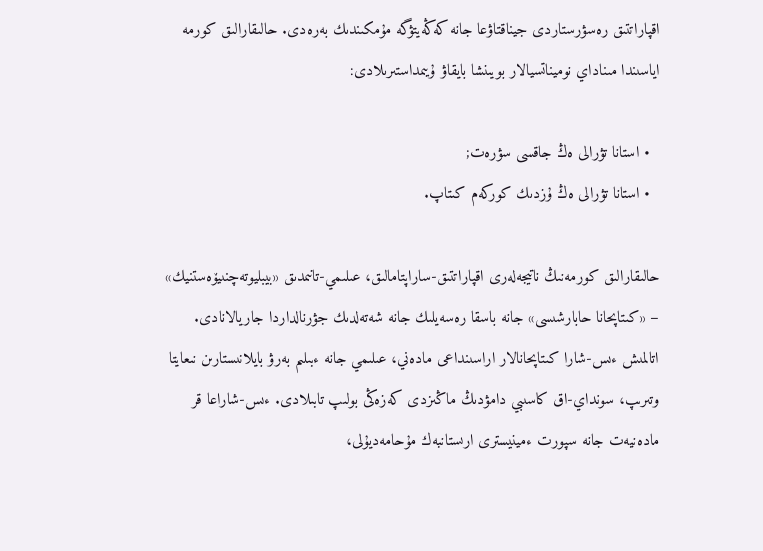اقپاراتتىق رەسۋرستاردى جيناقتاۋعا جانە كەڭەيتۋگە مۇمكىندىك بەرەدى. حالىقارالىق كورمە اياسىندا مىناداي نوميناتسيالار بويىنشا بايقاۋ ۇيىمداستىرىلادى:

  • استانا تۋرالى ەڭ جاقسى سۋرەت;
  • استانا تۋرالى ەڭ ۇزدىك كوركەم كىتاپ.

حالىقارالىق كورمەنىڭ ناتيجەلەرى اقپاراتتىق-ساراپتامالىق، عىلىمي-تانىمدىق «بيبليوتەچنىيۆەستنيك» – «كىتاپحانا حابارشىسى» جانە باسقا رەسەيلىك جانە شەتەلدىك جۋرنالداردا جاريالانادى. اتالمىش ءىس-شارا كىتاپحانالار اراسىنداعى مادەني، عىلىمي جانە ءبىلىم بەرۋ بايلانىستارىن نىعايتا وتىرىپ، سونداي-اق كاسىبي دامۋدىڭ ماڭىزدى كەزەڭى بولىپ تابىلادى. ءىس-شاراعا قر مادەنيەت جانە سپورت ءمينيسترى ارىستانبەك مۇحامەديۇلى،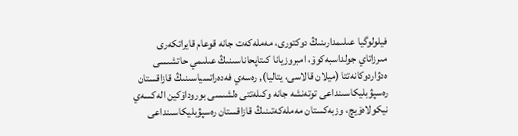فيلولوگيا عىلىمدارىنىڭ دوكتورى، مەملەكەت جانە قوعام قايراتكەرى مىرزاتاي جولداسبەكوۆ، امبروزيانا كىتاپحاناسىنىڭ عىلىمي حاتشىسى ەدۋاردوكانەتتا (ميلان قالاسى، يتاليا), رەسەي فەدەراتسياسىنىڭ قازاقستان رەسپۋبليكاسىنداعى توتەنشە جانە وكىلەتتى ەلشىسى بوروداۆكين الەكسەي نيكولاەۆيچ، وزبەكستان مەملەكەتىنىڭ قازاقستان رەسپۋبليكاسىنداعى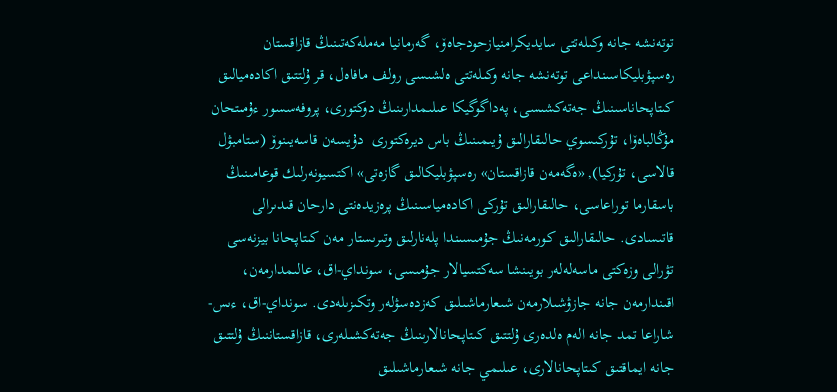توتەنشە جانە وكىلەتتى سايديكرامنيازحودجاەۆ، گەرمانيا مەملەكەتىنىڭ قازاقستان رەسپۋبليكاسىنداعى توتەنشە جانە وكىلەتتى ەلشىسى رولف مافاەل، قر ۇلتتىق اكادەميالىق كىتاپحاناسىنىڭ جەتەكشىسى، پەداگوگيكا عىلىمدارىنىڭ دوكتورى، پروفەسسور ءۇمىتحان مۇڭالباەۆا، تۇركىسوي حالىقارالىق ۇيىمىنىڭ باس ديرەكتورى  دۇيسەن قاسەيىنوۆ (ستامبۋل قالاسى، تۇركيا), «ەگەمەن قازاقستان» رەسپۋبليكالىق گازەتى» اكتسيونەرلىك قوعامىنىڭ باسقارما توراعاسى، حالىقارالىق تۇركى اكادەمياسىنىڭ پرەزيدەنتى دارحان قىدىرالى  قاتىسادى. حالىقارالىق كورمەنىڭ جۇمىسىندا پلەنارلىق وتىرىستار مەن كىتاپحانا بيزنەسى تۋرالى وزەكتى ماسەلەلەر بويىنشا سەكتسيالار جۇمىسى، سونداي-اق، عالىمدارمەن، اقىندارمەن جانە جازۋشىلارمەن شىعارماشىلىق كەزدەسۋلەر وتكىزىلەدى. سونداي-اق، ءىس-شاراعا تمد جانە الەم ەلدەرى ۇلتتىق كىتاپحانالارىنىڭ جەتەكشىلەرى، قازاقستاننىڭ ۇلتتىق جانە ايماقتىق كىتاپحانالارى، عىلىمي جانە شىعارماشىلىق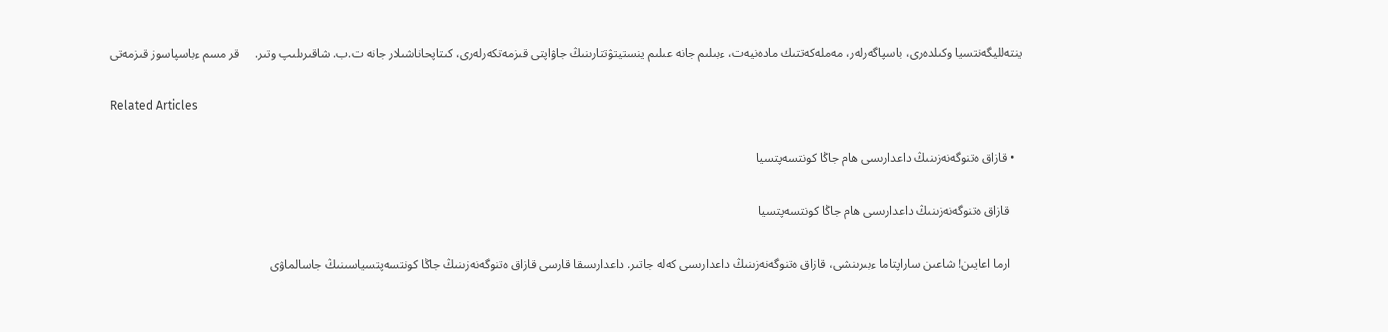ينتەلليگەنتسيا وكىلدەرى، باسپاگەرلەر، مەملەكەتتىك مادەنيەت، ءبىلىم جانە عىلىم ينستيتۋتتارىنىڭ جاۋاپتى قىزمەتكەرلەرى، كىتاپحاناشىلار جانە ت.ب. شاقىرىلىپ وتىر.     قر مسم ءباسپاسوز قىزمەتى

Related Articles

  • قازاق ەتنوگەنەزىنىڭ داعدارىسى ھام جاڭا كونتسەپتسيا

    قازاق ەتنوگەنەزىنىڭ داعدارىسى ھام جاڭا كونتسەپتسيا

    ارما اعايىن! شاعىن ساراپتاما ءبىرىنشى، قازاق ەتنوگەنەزىنىڭ داعدارىسى كەلە جاتىر. داعدارىسقا قارسى قازاق ەتنوگەنەزىنىڭ جاڭا كونتسەپتسياسىنىڭ جاسالماۋى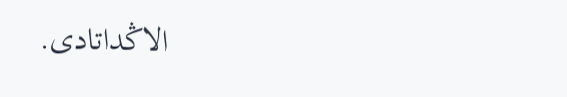الاڭداتادى.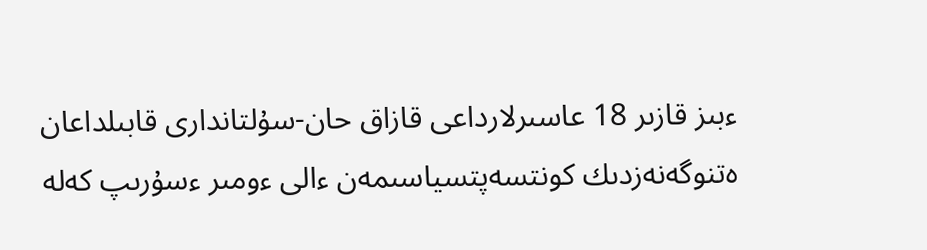ءبىز قازىر 18 عاسىرلارداعى قازاق حان-سۇلتاندارى قابىلداعان ەتنوگەنەزدىك كونتسەپتسياسىمەن ءالى ءومىر ءسۇرىپ كەلە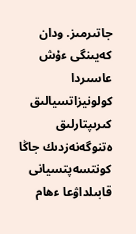جاتىرمىز. ودان كەيىنگى ءۇش عاسىردا كولونيزاتسيالىق كىرىپتارلىق ەتنوگەنەزدىك جاڭا كونتسەپتسيانى قابىلداۋعا ءھام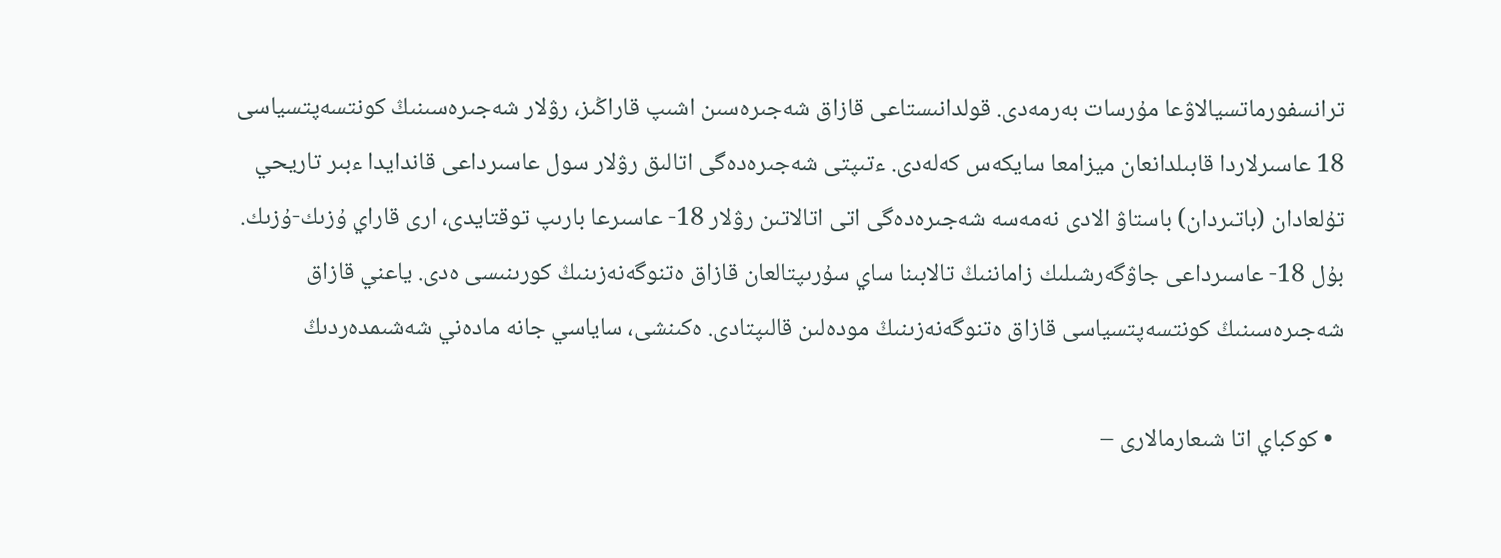ترانسفورماتسيالاۋعا مۇرسات بەرمەدى. قولدانىستاعى قازاق شەجىرەسىن اشىپ قاراڭىز، رۋلار شەجىرەسىنىڭ كونتسەپتسياسى 18 عاسىرلاردا قابىلدانعان ميزامعا سايكەس كەلەدى. ءتىپتى شەجىرەدەگى اتالىق رۋلار سول عاسىرداعى قاندايدا ءبىر تاريحي تۇلعادان (باتىردان) باستاۋ الادى نەمەسە شەجىرەدەگى اتى اتالاتىن رۋلار 18- عاسىرعا بارىپ توقتايدى، ارى قاراي ۇزىك-ۇزىك. بۇل 18- عاسىرداعى جاۋگەرشىلىك زاماننىڭ تالابىنا ساي سۇرىپتالعان قازاق ەتنوگەنەزىنىڭ كورىنىسى ەدى. ياعني قازاق شەجىرەسىنىڭ كونتسەپتسياسى قازاق ەتنوگەنەزىنىڭ مودەلىن قالىپتادى. ەكىنشى، ساياسي جانە مادەني شەشىمدەردىڭ

  • كوكباي اتا شىعارمالارى –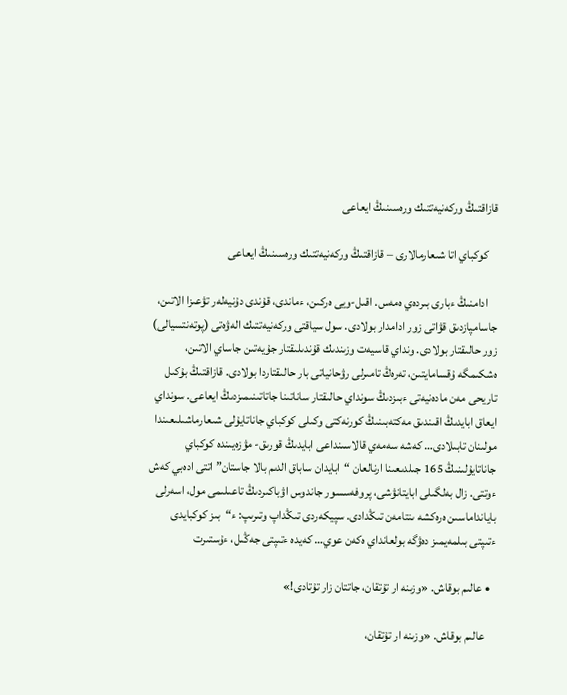قازاقتىڭ وركەنيەتتىك ورەسىنىڭ ايعاعى

    كوكباي اتا شىعارمالارى – قازاقتىڭ وركەنيەتتىك ورەسىنىڭ ايعاعى

    ادامنىڭ ءبارى بىردەي ەمەس. اقىل-ويى ەركىن، ءماندى، قۇندى دۇنيەلەر تۋعىزا الاتىن، جاسامپازدىق قۋاتى زور ادامدار بولادى. سول سياقتى وركەنيەتتىك الەۋەتى (پوتەنتسيالى) زور حالىقتار بولادى. ونداي قاسيەت وزىندىك قۇندىلىقتار جۇيەتىن جاساي الاتىن، ەشكىمگە ۇقسامايتىن، تەرەڭ تامىرلى رۋحانياتى بار حالىقتاردا بولادى. قازاقتىڭ بۇكىل تاريحى مەن مادەنيەتى ءبىزدىڭ سونداي حالىقتار ساناتىنا جاتاتىنىمىزدىڭ ايعاعى. سونداي ايعاق ابايدىڭ اقىندىق مەكتەبىنىڭ كورنەكتى وكىلى كوكباي جاناتايۇلى شىعارماشىلىعىندا مولىنان تابىلادى… كەشە سەمەي قالاسىنداعى ابايدىڭ قورىق- مۋزەيىندە كوكباي جاناتايۇلىنىڭ 165 جىلدىعىنا ارنالعان “ابايدان ساباق الدىم بالا جاستان” اتتى ادەبي كەش ءوتتى. زال بەلگىلى ابايتانۋشى، پروفەسسور جاندوس اۋباكىردىڭ تاعىلىمى مول، اسەرلى بايانداماسىن ەرەكشە ىنتامەن تىڭدادى. سپيكەردى تىڭداپ وتىرىپ: ء“بىز كوكبايدى ءتىپتى بىلمەيمىز دەۋگە بولعانداي ەكەن عوي… كەيدە ءتىپتى جەڭىل، ءۇستىرت

  • عالىم بوقاش. «وزىنە ار تۇتقان، جاتتان زار تۇتادى!»

    عالىم بوقاش. «وزىنە ار تۇتقان،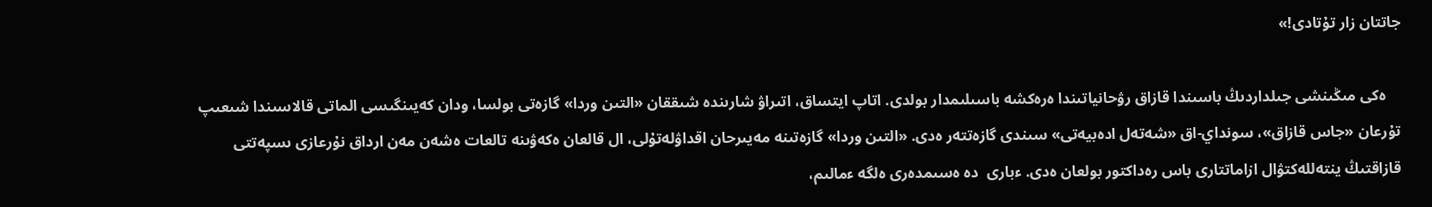جاتتان زار تۇتادى!»

    ەكى مىڭىنشى جىلداردىڭ باسىندا قازاق رۋحانياتىندا ەرەكشە باسىلىمدار بولدى. اتاپ ايتساق، اتىراۋ شارىندە شىققان «التىن وردا» گازەتى بولسا، ودان كەيىنگىسى الماتى قالاسىندا شىعىپ تۇرعان «جاس قازاق»، سونداي-اق «شەتەل ادەبيەتى» سىندى گازەتتەر ەدى. «التىن وردا» گازەتىنە مەيىرحان اقداۋلەتۇلى، ال قالعان ەكەۋىنە تالعات ەشەن مەن ارداق نۇرعازى ىسپەتتى قازاقتىڭ ينتەللەكتۋال ازاماتتارى باس رەداكتور بولعان ەدى. ءبارى  دە ەسىمدەرى ەلگە ءمالىم،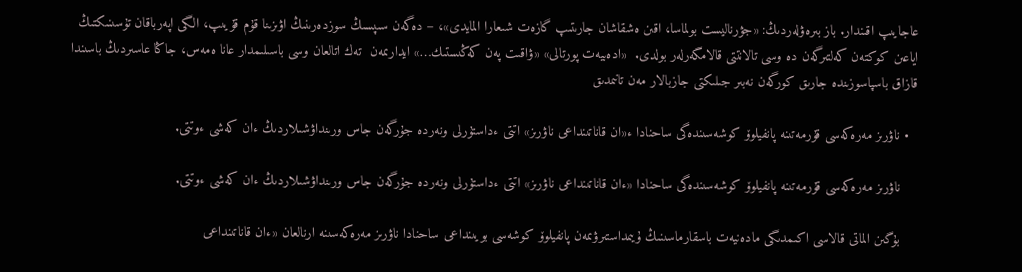عاجايىپ اقىندار. باز بىرەۋلەردىڭ: «جۋرناليست بولماسا، اقىن ەشقاشان جارىتىپ گازەت شىعارا المايدى»، – دەگەن سىپسىڭ سوزدەرىنىڭ اۋىزىنا قۇم قۇيىپ، الگى اپەرباقان تۇسىنىكتىڭ اياعىن كوكتەن كەلتىرگەن دە وسى تالانتتى قالامگەرلەر بولدى.  «ادەبيەت پورتالى» «ۋاقىت پەن كەڭىستىك…» ايدارىمەن  تەك اتالعان وسى باسىلىمدار عانا ەمەس، جاڭا عاسىردىڭ باسىندا قازاق باسپاسوزىندە جارىق كورگەن نەبىر جىلىكتى جازبالار مەن تانىمدىق

  • ناۋرىز مەرەكەسى قۇرمەتىنە پانفيلوۆ كوشەسىندەگى ساحنادا ء«ان قاناتىنداعى ناۋرىز» اتتى ءداستۇرلى ونەردە جۇرگەن جاس ورىنداۋشىلاردىڭ ءان كەشى ءوتتى.

    ناۋرىز مەرەكەسى قۇرمەتىنە پانفيلوۆ كوشەسىندەگى ساحنادا «ءان قاناتىنداعى ناۋرىز» اتتى ءداستۇرلى ونەردە جۇرگەن جاس ورىنداۋشىلاردىڭ ءان كەشى ءوتتى.

    بۇگىن الماتى قالاسى اكىمدىگى مادەنيەت باسقارماسىنىڭ ۇيىمداستىرۋىمەن پانفيلوۆ كوشەسى بويىنداعى ساحنادا ناۋرىز مەرەكەسىنە ارنالعان «ءان قاناتىنداعى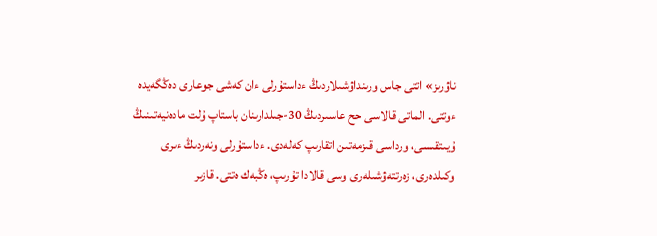ناۋرىز» اتتى جاس ورىنداۋشىلاردىڭ ءداستۇرلى ءان كەشى جوعارى دەڭگەيدە ءوتتى. الماتى قالاسى حح عاسىردىڭ 30-جىلدارىنان باستاپ ۇلت مادەنيەتىنىڭ ۇيىتقىسى، ورداسى قىزمەتىن اتقارىپ كەلەدى. ءداستۇرلى ونەردىڭ ءىرى وكىلدەرى، زەرتتەۋشىلەرى وسى قالادا تۇرىپ، ەڭبەك ەتتى. قازىر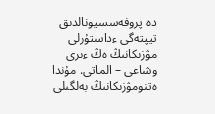دە پروفەسسيونالدىق تيپتەگى ءداستۇرلى مۋزىكانىڭ ەڭ ءىرى وشاعى – الماتى. مۇندا ەتنومۋزىكانىڭ بەلگىلى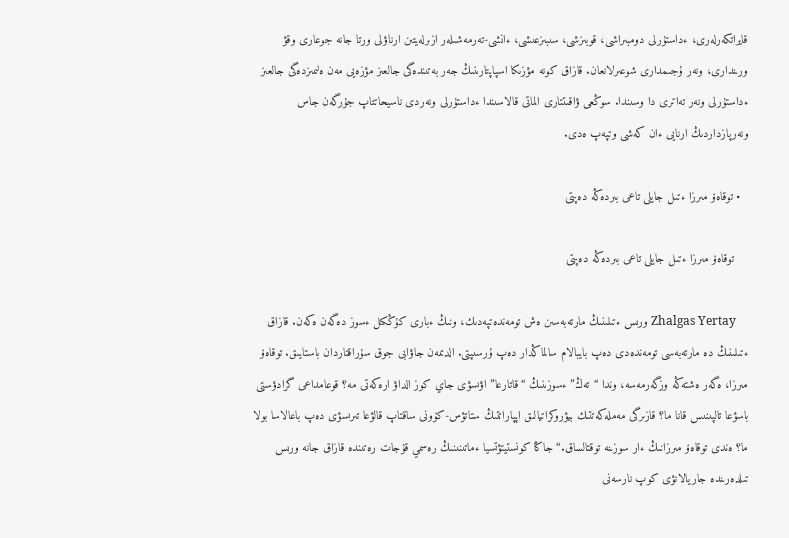قايراتكەرلەرى، ءداستۇرلى دومبىراشى، قوبىزشى، سىبىزعىشى، ءانشى-تەرمەشىلەر ازىرلەيتىن ارناۋلى ورتا جانە جوعارى وقۋ ورىندارى، ونەر ۇجىمدارى شوعىرلانعان. قازاق كونە مۋزىكا اسپاپتارىنىڭ جەر بەتىندەگى جالعىز مۋزەيى مەن ەلىمىزدەگى جالعىز ءداستۇرلى ونەر تەاترى دا وسىندا. سوڭعى ۋاقىتتارى الماتى قالاسىندا ءداستۇرلى ونەردى ناسيحاتتاپ جۇرگەن جاس ونەرپازداردىڭ ارنايى ءان كەشى وتپەپ ەدى.

  • توقاەۆ مىرزا ءتىل جايلى تاعى بىردەڭە دەپتى

    توقاەۆ مىرزا ءتىل جايلى تاعى بىردەڭە دەپتى

    Zhalgas Yertay ورىس ءتىلىنىڭ مارتەبەسىن ەش تومەندەتپەدىك، ونىڭ ءبارى كۇڭكىل ءسوز دەگەن ەكەن. قازاق ءتىلىنىڭ دە مارتەبەسى تومەندەدى دەپ بايبالام سالماڭدار دەپ ۇرسىپتى. الدىمەن جاۋابى جوق سۇراقتاردان باستايىق. توقاەۆ مىرزا، ەگەر ەشتەڭە وزگەرمەسە، وندا “تەڭ” ءسوزىنىڭ “قاتارعا” اۋىسۋى جاي كوز الداۋ ارەكەتى مە؟ قوعامداعى گرادۋستى باسۋعا تالپىنىس قانا ما؟ قازىرگى مەملەكەتتىك بيۋروكراتيالىق اپپاراتتىڭ ستاتۋس-كۆونى ساقتاپ قالۋعا تىرىسۋى دەپ باعالاسا بولا ما؟ ەندى توقاەۆ مىرزانىڭ ءار سوزىنە توقتالساق.“جاڭا كونستيتۋتسيا ءماتىنىنىڭ رەسمي قۇجات رەتىندە قازاق جانە ورىس تىلدەرىندە جاريالانۋى كوپ نارسەنى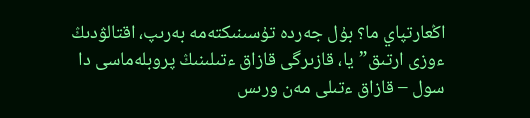اڭعارتپاي ما؟ بۇل جەردە تۇسىنىكتەمە بەرىپ، اقتالۋدىڭ ءوزى ارتىق”يا، قازىرگى قازاق ءتىلىنىڭ پروبلەماسى دا سول – قازاق ءتىلى مەن ورىس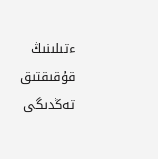ءتىلىنىڭ قۇقىقتىق تەڭدىگى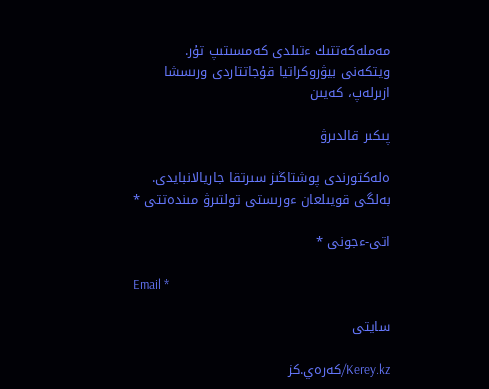مەملەكەتتىك ءتىلدى كەمسىتىپ تۇر. ويتكەنى بيۋروكراتيا قۇجاتتاردى ورىسشا ازىرلەپ، كەيىن

پىكىر قالدىرۋ

ەلەكتورندى پوشتاڭىز سىرتقا جاريالانبايدى. بەلگى قويىلعان ءورىستى تولتىرۋ مىندەتتى *

اتى-ءجونى *

Email *

سايتى

Kerey.kz/كەرەي.كز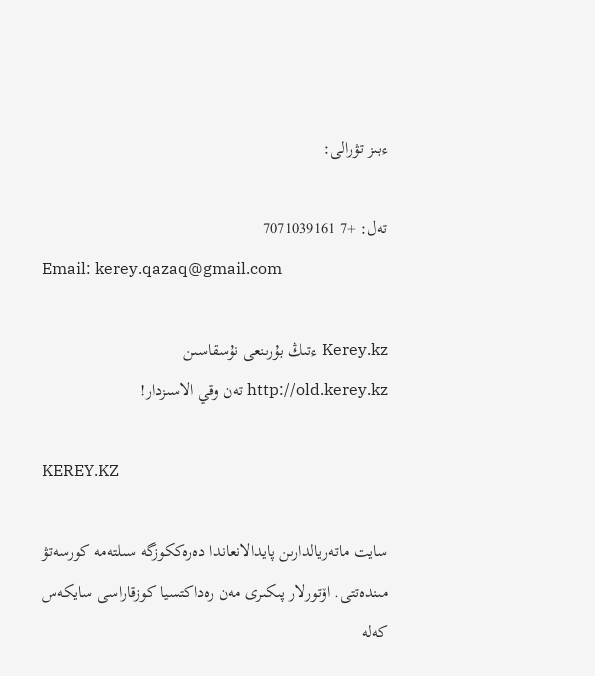ءبىز تۋرالى:

تەل: +7 7071039161
Email: kerey.qazaq@gmail.com

Kerey.kz ءتىڭ بۇرىنعى نۇسقاسىن http://old.kerey.kz تەن وقي الاسىزدار!

KEREY.KZ

سايت ماتەريالدارىن پايدالانعاندا دەرەككوزگە سىلتەمە كورسەتۋ مىندەتتى. اۆتورلار پىكىرى مەن رەداكتسيا كوزقاراسى سايكەس كەلە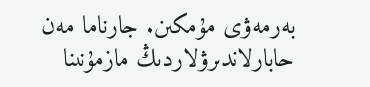بەرمەۋى مۇمكىن. جارناما مەن حابارلاندىرۋلاردىڭ مازمۇنىنا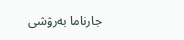جارناما بەرۋشى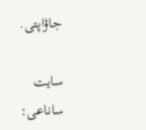جاۋاپتى.

سايت ساناعى: